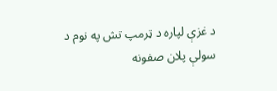د غزې لپاره د ټرمپ تش په نوم د سولې پلان صفونه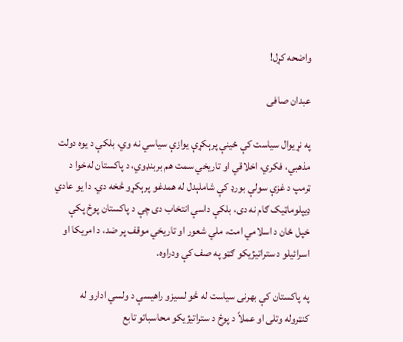واضحه کړل!

عبدان صافی

په نړیوال سیاست کې ځینې پرېکړې یوازې سیاسي نه وي، بلکې د یوه دولت مذهبي، فکري، اخلاقي او تاریخي سمت هم بربنډوي، د پاکستان له‌خوا د ټرمپ د غزې سولې بورډ کې شاملېدل له همدغو پرېکړو څخه دي. دا یو عادي ډیپلوماټیک ګام نه دی، بلکې داسې انتخاب دی چې د پاکستان پوځ پکې خپل ځان د اسلامي امت، ملي شعور او تاریخي موقف پر ضد، د امریکا او اسرائیلو د ستراتیژیکو ګټو په صف کې ودراوه.

په پاکستان کې بهرنی سیاست له څو لسیزو راهیسې د ولسي ادارو له کنټروله وتلی او عملاً د پوځ د ستراتیژیکو محاسباتو تابع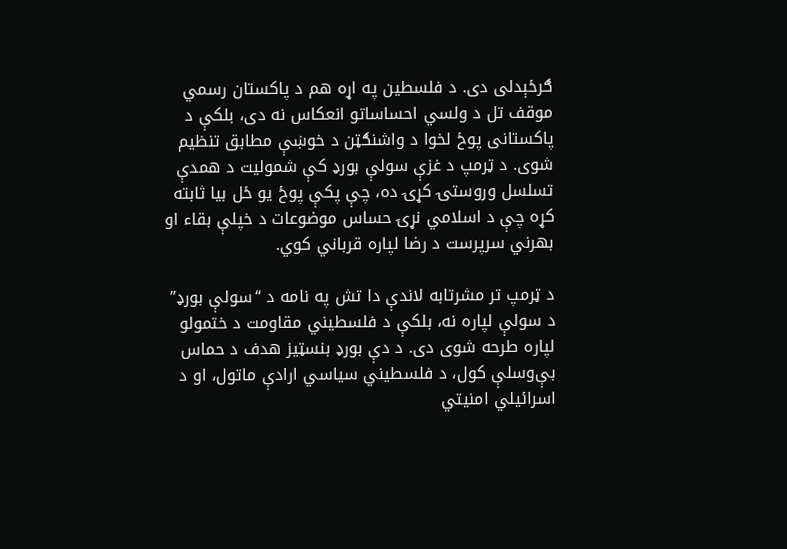ګرځېدلی دی. د فلسطین په اړه هم د پاکستان رسمي موقف تل د ولسي احساساتو انعکاس نه دی، بلکې د پاکستانی پوځ لخوا د واشنګټن د خوښې مطابق تنظیم شوی. د ټرمپ د غزې سولې بورډ کې شمولیت د همدې تسلسل وروستۍ کړۍ ده، چې پکې پوځ یو ځل بیا ثابته کړه چې د اسلامي نړۍ حساس موضوعات د خپلې بقاء او بهرني سرپرست د رضا لپاره قرباني کوي.

د ټرمپ تر مشرتابه لاندې دا تش په نامه د “سولې بورډ” د سولې لپاره نه، بلکې د فلسطیني مقاومت د ختمولو لپاره طرحه شوی دی. د دې بورډ بنسټیز هدف د حماس بې‌وسلې کول، د فلسطیني سیاسي ارادې ماتول، او د اسرائیلي امنیتي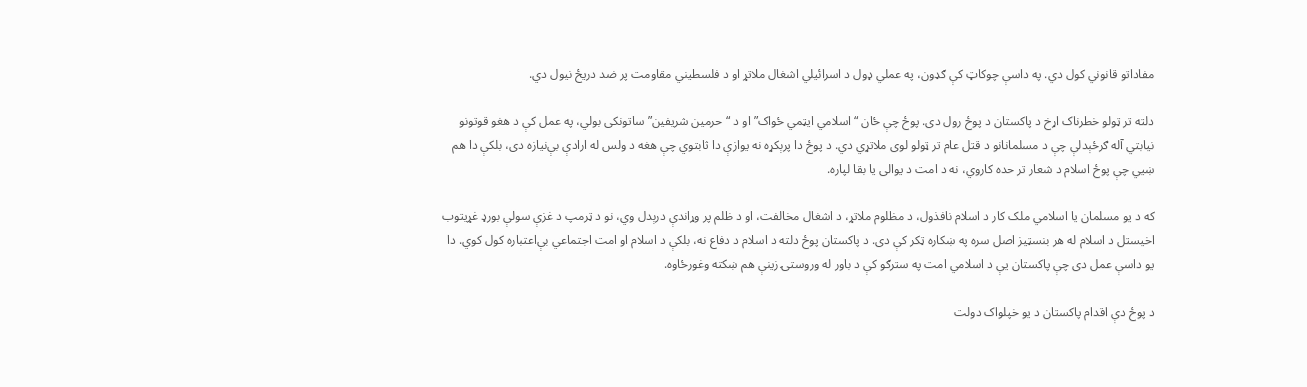مفاداتو قانوني کول دي. په داسې چوکاټ کې ګډون، په عملي ډول د اسرائیلي اشغال ملاتړ او د فلسطیني مقاومت پر ضد دریځ نیول دي.

دلته تر ټولو خطرناک اړخ د پاکستان د پوځ رول دی. پوځ چې ځان “اسلامي ایټمي ځواک” او د “حرمین شریفین” ساتونکی بولي، په عمل کې د هغو قوتونو نیابتي آله ګرځېدلې چې د مسلمانانو د قتل عام تر ټولو لوی ملاتړي دي. د پوځ دا پرېکړه نه یوازې دا ثابتوي چې هغه د ولس له ارادې بې‌نیازه دی، بلکې دا هم ښيي چې پوځ اسلام د شعار تر حده کاروي، نه د امت د یوالی یا بقا لپاره.

که د یو مسلمان یا اسلامي ملک کار د اسلام نافذول، د مظلوم ملاتړ، د اشغال مخالفت، او د ظلم پر وړاندې درېدل وي، نو د ټرمپ د غزې سولې بورډ غړیتوب اخیستل د اسلام له هر بنسټیز اصل سره په ښکاره ټکر کې دی. د پاکستان پوځ دلته د اسلام د دفاع نه، بلکې د اسلام او امت اجتماعي بې‌اعتباره کول کوي. دا یو داسې عمل دی چې پاکستان یې د اسلامي امت په سترګو کې د باور له وروستۍ زینې هم ښکته وغورځاوه.

د پوځ دې اقدام پاکستان د یو خپلواک دولت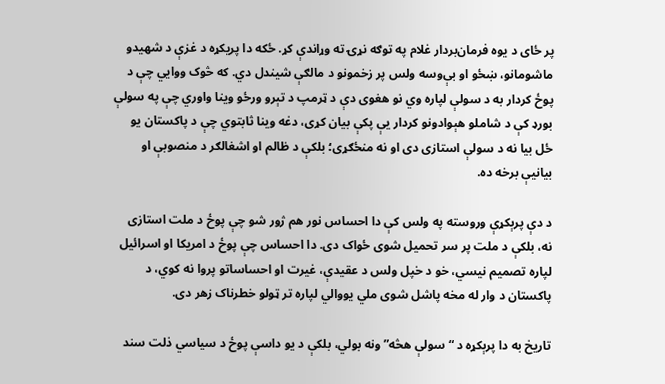پر ځای د یوه فرمان‌بردار غلام په توګه نړۍ ته وړاندې کړ. ځکه دا پریکړه د غزې د شهیدو ماشومانو، ښځو او بې‌وسه ولس پر زخمونو د مالګې شیندل دي. که څوک ووايي چې د پوځ کردار به د سولې لپاره وي نو هغوی دې د ټرمپ د تېرو ورځو وینا واوري چې په سولې بورډ کې د شاملو هېوادونو کردار یې پکې بیان کړی، دغه وینا ثابتوي چې د پاکستان یو ځل بیا نه د سولې استازی دی او نه منځګړی؛ بلکې د ظالم او اشغالګر د منصوبې او بیانیې برخه ده.

د دې پرېکړې وروسته په ولس کې دا احساس نور هم ژور شو چې پوځ د ملت استازی نه، بلکې د ملت پر سر تحمیل شوی ځواک دی. دا احساس چې پوځ د امریکا او اسرائیل لپاره تصمیم نیسي، خو د خپل ولس د عقیدې، غیرت او احساساتو پروا نه کوي، د پاکستان د وار له مخه پاشل شوی ملي یووالي لپاره تر ټولو خطرناک زهر دی.

تاریخ به دا پرېکړه د “سولې هڅه” ونه بولي، بلکې د یو داسې پوځ د سیاسي ذلت سند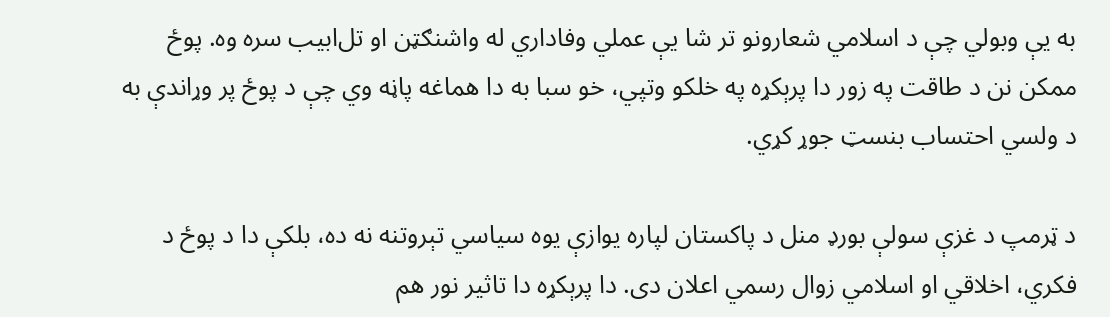به یې وبولي چې د اسلامي شعارونو تر شا یې عملي وفاداري له واشنګټن او تل‌ابیب سره وه. پوځ ممکن نن د طاقت په زور دا پرېکړه په خلکو وتپي، خو سبا به دا هماغه پاڼه وي چې د پوځ پر وړاندې به د ولسي احتساب بنسټ جوړ کړي.

د ټرمپ د غزې سولې بورډ منل د پاکستان لپاره یوازې یوه سیاسي تېروتنه نه ده، بلکې دا د پوځ د فکري، اخلاقي او اسلامي زوال رسمي اعلان دی. دا پرېکړه دا تاثیر نور هم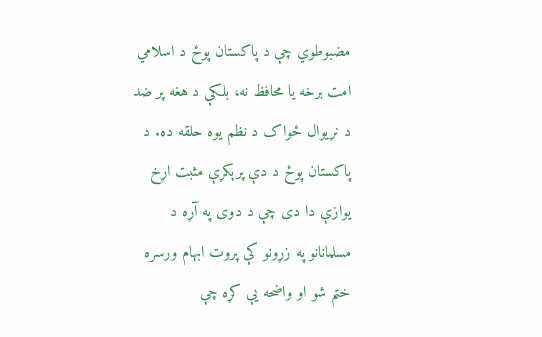مضبوطوي چې د پاکستان پوځ د اسلامي امت برخه یا محافظ نه، بلکې د هغه پر ضد د نړیوال ځواک د نظم یوه حلقه ده. د پاکستان پوځ د دې پرېکړې مثبت اړخ یوازې دا دی چې د دوی په آړه د مسلمانانو په زړونو کې پروت ابهام ورسره ختم شو او واضحه یې کړه چې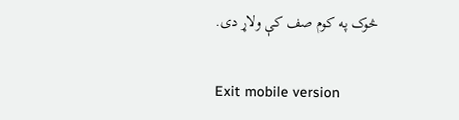څوک په کوم صف کې ولاړ دی.

Exit mobile version